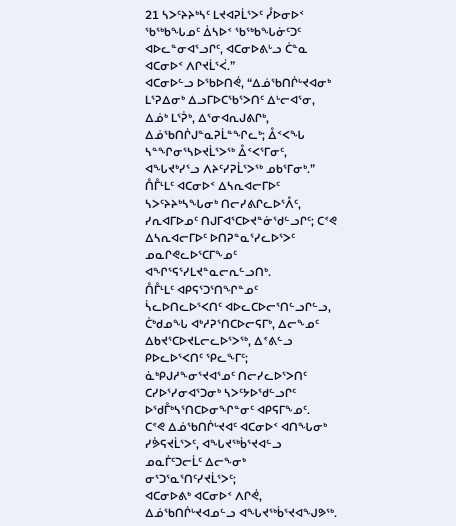21 ᓴᐳᑦᔨᔨᒃᓴᑦ ᒪᔪᐊᕈᒫᕐᐳᑦ ᓮᐅᓂᐅᑉ ᖃᖅᑲᖓᓄᑦ ᐄᓴᐅᑉ ᖃᖅᑲᖓᓃᑦᑐᑦ ᐊᐅᓚᓐᓂᐊᕐᓗᒋᑦ, ᐊᑕᓂᐅᕕᒡᓗ ᑖᓐᓇ ᐊᑕᓂᐅᑉ ᐱᒋᔪᒫᕐᐹ.”
ᐊᑕᓂᐅᓪᓗ ᐅᖃᐅᑎᕚ, “ᐃᓅᖃᑎᒌᒡᔪᐊᓂᒃ ᒪᕐᕈᐃᓂᒃ ᐃᓗᒥᐅᑕᖃᕐᐳᑎᑦ ᐃᒡᓕᐊᕐᓂ, ᐃᓅᒃ ᒪᕐᕉᒃ, ᐃᕐᓂᐊᕆᒍᕕᒋᒃ, ᐃᓅᖃᑎᒌᒍᓐᓇᕈᒫᓐᖏᓚᒃ; ᐂᑉᐸᖓ ᓴᓐᖏᓂᕐᓴᐅᔪᒫᕐᐳᖅ ᐂᑉᐸᕐᒥᓂᑦ, ᐊᖓᔪᒃᓯᕐᓗ ᐱᔨᑦᓯᕈᒫᕐᐳᖅ ᓄᑲᕐᒥᓂᒃ.”
ᑍᒤᒻᒪᑦ ᐊᑕᓂᐅᑉ ᐃᓴᕆᐊᓕᒥᐅᑦ ᓴᐳᑦᔨᔨᒃᓴᖓᓂᒃ ᑎᓕᓯᕕᒋᓚᐅᕐᐰᑦ, ᓯᕆᐊᒥᐅᓄᑦ ᑎᒍᒥᐊᕐᑕᐅᔪᓐᓃᖁᓪᓗᒋᑦ; ᑕᕝᕙ ᐃᓴᕆᐊᓕᒥᐅᑦ ᐅᑎᕈᓐᓇᕐᓯᓚᐅᕐᐳᑦ ᓄᓇᒋᕙᓚᐅᕐᑕᒥᖕᓄᑦ ᐊᖏᕐᕋᕐᓯᒪᔪᓐᓇᓕᕆᓪᓗᑎᒃ.
ᑍᒤᒻᒪᑦ ᐊᑭᕋᕐᑐᕐᑎᖏᓐᓄᑦ ᓵᓚᐅᑎᓚᐅᕐᐸᑎᑦ ᐊᐅᓚᑕᐅᓕᕐᑎᓪᓗᒋᓪᓗ, ᑖᒃᑯᓄᖓ ᐊᒃᓱᕈᕐᑎᑕᐅᓕᕋᒥᒃ, ᐃᓕᖕᓄᑦ ᐃᑲᔪᕐᑕᐅᔪᒪᓕᓚᐅᕐᐳᖅ, ᐃᕝᕕᓪᓗ ᑭᐅᓚᐅᕐᐸᑎᑦ ᕿᓚᖕᒥᑦ; ᓈᒃᑭᒍᓱᖕᓂᕐᔪᐊᕐᓄᑦ ᑎᓕᓯᓚᐅᕐᐳᑎᑦ ᑕᓯᐅᕐᓯᓂᐊᕐᑐᓂᒃ ᓴᐳᑦᔭᐅᖁᓪᓗᒋᑦ ᐅᖁᒤᒃᓴᕐᑎᑕᐅᓂᖏᓐᓂᑦ ᐊᑭᕋᒥᖕᓄᑦ.
ᑕᕝᕙ ᐃᓅᖃᑎᒌᒡᔪᐊᑦ ᐊᑕᓂᐅᑉ ᐊᑎᖓᓂᒃ ᓯᕘᕋᔪᒫᕐᐳᑦ, ᐊᖓᔪᖅᑳᕐᔪᐊᓪᓗ ᓄᓇᒦᑦᑐᓕᒫᑦ ᐃᓕᖕᓂᒃ ᓂᕐᑐᕐᓇᕐᑎᑦᓯᔪᒫᕐᐳᑦ;
ᐊᑕᓂᐅᕕᒃ ᐊᑕᓂᐅᑉ ᐱᒋᕚ, ᐃᓅᖃᑎᒌᒡᔪᐊᓄᓪᓗ ᐊᖓᔪᖅᑳᕐᔪᐊᖑᕗᖅ.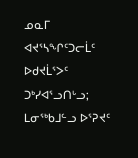ᓄᓇᒥ ᐊᔪᕐᓴᖏᑦᑐᓕᒫᑦ ᐅᑯᔪᒫᕐᐳᑦ ᑐᒃᓯᐊᕐᓗᑎᒡᓗ; ᒪᓂᖅᑲᒧᓪᓗ ᐅᕐᕈᔪᑦ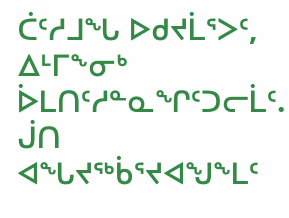ᑖᑦᓱᒧᖓ ᐅᑯᔪᒫᕐᐳᑦ, ᐃᒻᒥᖕᓂᒃ ᐆᒪᑎᑦᓱᓐᓇᖏᑦᑐᓕᒫᑦ.
ᒎᑎ ᐊᖓᔪᖅᑳᕐᔪᐊᖑᖕᒪᑦ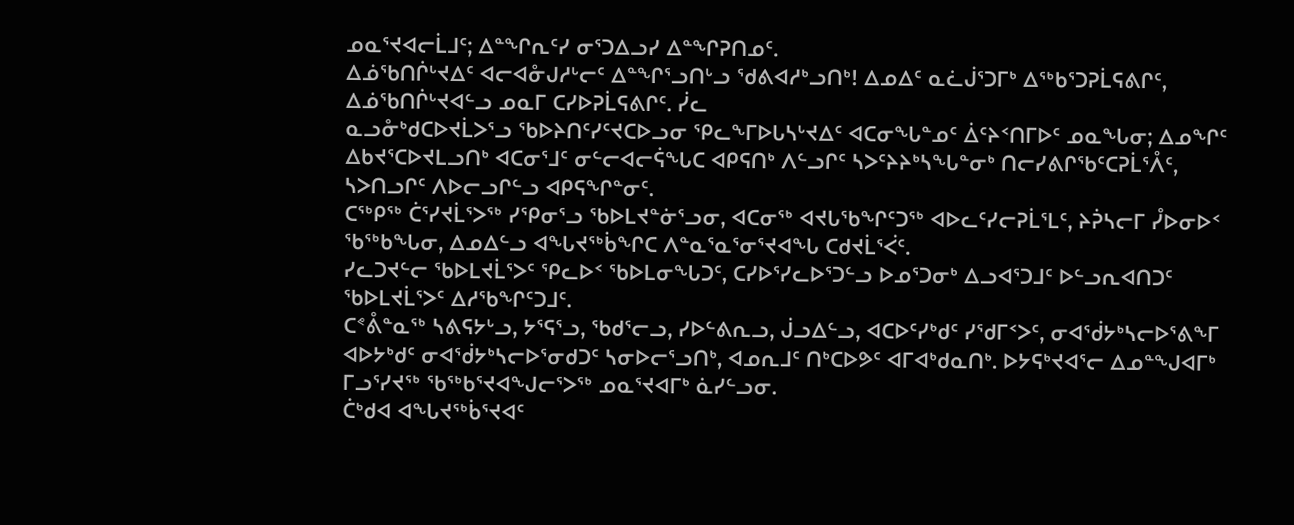ᓄᓇᕐᔪᐊᓕᒫᒧᑦ; ᐃᓐᖏᕆᑦᓯ ᓂᕐᑐᐃᓗᓯ ᐃᓐᖏᕈᑎᓄᑦ.
ᐃᓅᖃᑎᒌᒡᔪᐃᑦ ᐊᓕᐊᓁᒍᓱᒡᓕᑦ ᐃᓐᖏᕐᓗᑎᒡᓗ ᖁᕕᐊᓱᒃᓗᑎᒃ! ᐃᓄᐃᑦ ᓇᓛᒎᕐᑐᒥᒃ ᐃᖅᑲᕐᑐᕈᒫᕋᕕᒋᑦ, ᐃᓅᖃᑎᒌᒡᔪᐊᓪᓗ ᓄᓇᒥ ᑕᓯᐅᕈᒫᕋᕕᒋᑦ. ᓰᓚ
ᓇᓗᓁᒃᑯᑕᐅᔪᒫᐳᕐᓗ ᖃᐅᔨᑎᑦᓯᑦᔪᑕᐅᓗᓂ ᕿᓚᖕᒥᐅᒐᓴᒡᔪᐃᑦ ᐊᑕᓂᖓᓐᓄᑦ ᐄᑦᔨᑉᑎᒥᐅᑦ ᓄᓇᖓᓂ; ᐃᓄᖏᑦ ᐃᑲᔪᕐᑕᐅᔪᒪᓗᑎᒃ ᐊᑕᓂᕐᒧᑦ ᓂᓪᓕᐊᓕᕌᖓᑕ ᐊᑭᕋᑎᒃ ᐱᓪᓗᒋᑦ ᓴᐳᑦᔨᔨᒃᓴᖓᓐᓂᒃ ᑎᓕᓯᕕᒋᖃᑦᑕᕈᒫᕐᐰᑦ, ᓴᐳᑎᓗᒋᑦ ᐱᐅᓕᓗᒋᓪᓗ ᐊᑭᕋᖏᓐᓂᑦ.
ᑕᖅᑭᖅ ᑖᕐᓯᔪᒫᕐᐳᖅ ᓯᕿᓂᕐᓗ ᖃᐅᒪᔪᓐᓃᕐᓗᓂ, ᐊᑕᓂᖅ ᐊᔪᒐᖃᖏᑦᑐᖅ ᐊᐅᓚᑦᓯᓕᕈᒫᕐᒪᑦ, ᔨᕉᓴᓕᒥ ᓮᐅᓂᐅᑉ ᖃᖅᑲᖓᓂ, ᐃᓄᐃᓪᓗ ᐊᖓᔪᖅᑳᖏᑕ ᐱᓐᓇᕐᓇᕐᓂᕐᔪᐊᖓ ᑕᑯᔪᒫᕐᐹᑦ.
ᓯᓚᑐᔪᓪᓕ ᖃᐅᒪᔪᒫᕐᐳᑦ ᕿᓚᐅᑉ ᖃᐅᒪᓂᖓᑐᑦ, ᑕᓯᐅᕐᓯᓚᐅᕐᑐᓪᓗ ᐅᓄᕐᑐᓂᒃ ᐃᓗᐊᕐᑐᒧᑦ ᐅᓪᓗᕆᐊᑎᑐᑦ ᖃᐅᒪᔪᒫᕐᐳᑦ ᐃᓱᖃᖏᑦᑐᒧᑦ.
ᑕᕝᕔᓐᓇᖅ ᓴᕕᕋᔭᒡᓗ, ᔭᕐᕋᕐᓗ, ᖃᑯᕐᓕᓗ, ᓯᐅᓪᕕᕆᓗ, ᒎᓗᐃᓪᓗ, ᐊᑕᐅᑦᓯᒃᑯᑦ ᓯᖁᒥᑉᐳᑦ, ᓂᐊᖂᔭᒃᓴᓕᐅᕐᕕᖕᒥ ᐊᐅᔭᒃᑯᑦ ᓂᐊᖂᔭᒃᓴᓕᐅᕐᓂᑯᑐᑦ ᓴᓂᐅᓕᕐᓗᑎᒃ, ᐊᓄᕆᒧᑦ ᑎᒃᑕᐅᕗᑦ ᐊᒥᐊᒃᑯᓇᑎᒃ. ᐅᔭᕋᒃᔪᐊᕐᓕ ᐃᓄᓐᖑᐊᒥᒃ ᒥᓗᕐᓯᔪᖅ ᖃᖅᑲᕐᔪᐊᖑᓕᕐᐳᖅ ᓄᓇᕐᔪᐊᒥᒃ ᓈᓯᓪᓗᓂ.
ᑖᒃᑯᐊ ᐊᖓᔪᖅᑳᕐᔪᐊᑦ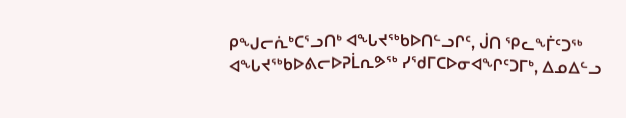ᑭᖑᓕᕇᒃᑕᕐᓗᑎᒃ ᐊᖓᔪᖅᑲᐅᑎᓪᓗᒋᑦ, ᒎᑎ ᕿᓚᖕᒦᑦᑐᖅ ᐊᖓᔪᖅᑲᐅᕕᓕᐅᕈᒫᕆᕗᖅ ᓯᖁᒥᑕᐅᓂᐊᖏᑦᑐᒥᒃ, ᐃᓄᐃᓪᓗ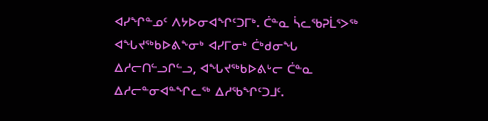ᐊᓯᖏᓐᓄᑦ ᐱᔭᐅᓂᐊᖏᑦᑐᒥᒃ. ᑖᓐᓇ ᓵᓚᖃᕈᒫᕐᐳᖅ ᐊᖓᔪᖅᑲᐅᕕᖕᓂᒃ ᐊᓯᒥᓂᒃ ᑖᒃᑯᓂᖓ ᐃᓱᓕᑎᓪᓗᒋᓪᓗ, ᐊᖓᔪᖅᑲᐅᕕᒡᓕ ᑖᓐᓇ ᐃᓱᓕᓐᓂᐊᓐᖏᓚᖅ ᐃᓱᖃᖏᑦᑐᒧᑦ.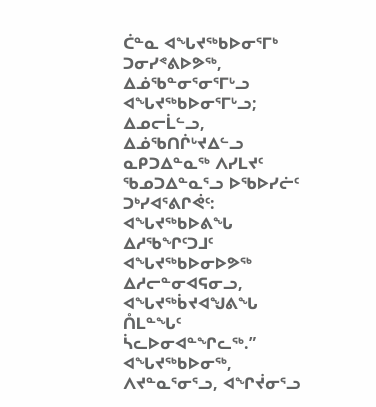ᑖᓐᓇ ᐊᖓᔪᖅᑲᐅᓂᕐᒥᒃ ᑐᓂᓯᕝᕕᐅᕗᖅ, ᐃᓅᖃᓐᓂᕐᓂᕐᒥᒡᓗ ᐊᖓᔪᖅᑲᐅᓂᕐᒥᒡᓗ; ᐃᓄᓕᒫᓪᓗ, ᐃᓅᖃᑎᒌᒡᔪᐃᓪᓗ ᓇᑭᑐᐃᓐᓇᖅ ᐱᓯᒪᔪᑦ ᖃᓄᑐᐃᓐᓇᕐᓗ ᐅᖃᐅᓯᓖᑦ ᑐᒃᓯᐊᕐᕕᒋᕚᑦ: ᐊᖓᔪᖅᑲᐅᕕᖓ ᐃᓱᖃᖏᑦᑐᒧᑦ ᐊᖓᔪᖅᑲᐅᓂᐅᕗᖅ ᐃᓱᓕᓐᓂᐊᕋᓂᓗ, ᐊᖓᔪᖅᑳᔪᐊᖑᕕᖓ ᑍᒪᓐᖓᑦ ᓵᓚᐅᓂᐊᓐᖏᓚᖅ.”
ᐊᖓᔪᖅᑲᐅᓂᖅ, ᐱᔪᓐᓇᕐᓂᕐᓗ, ᐊᖏᔫᓂᕐᓗ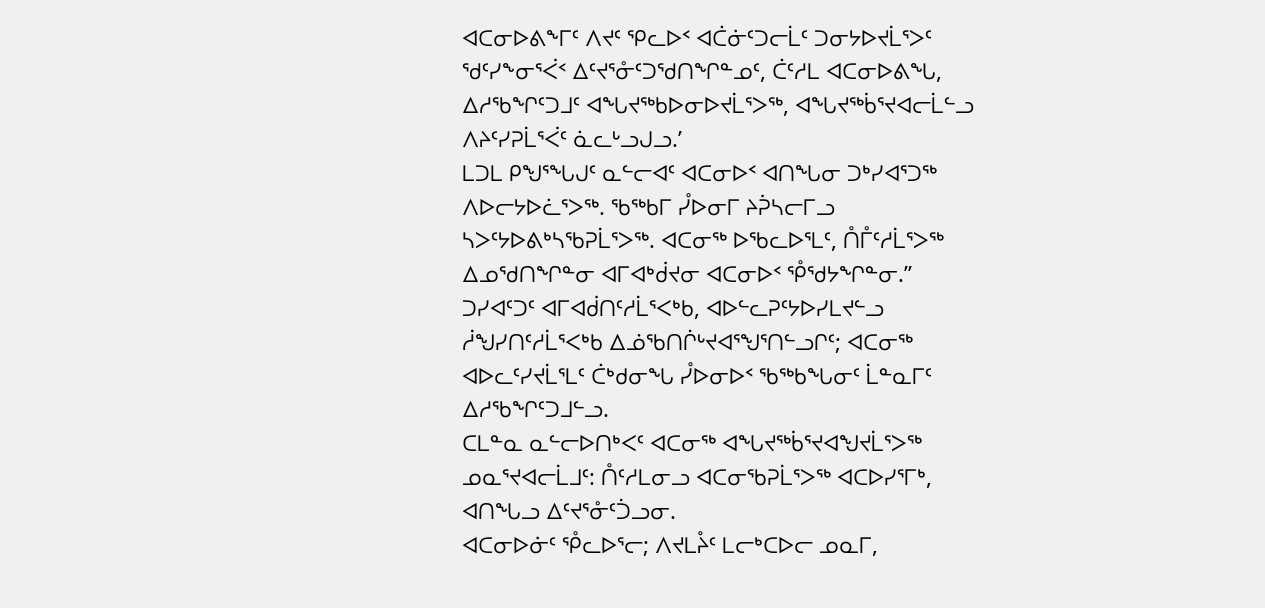ᐊᑕᓂᐅᕕᖕᒥᑦ ᐱᔪᑦ ᕿᓚᐅᑉ ᐊᑖᓃᑦᑐᓕᒫᑦ ᑐᓂᔭᐅᔪᒫᕐᐳᑦ ᖁᑦᓯᖕᓂᕐᐹᑉ ᐃᑦᔪᕐᓁᑦᑐᖁᑎᖏᓐᓄᑦ, ᑖᑦᓱᒪ ᐊᑕᓂᐅᕕᖓ, ᐃᓱᖃᖏᑦᑐᒧᑦ ᐊᖓᔪᖅᑲᐅᓂᐅᔪᒫᕐᐳᖅ, ᐊᖓᔪᖅᑳᕐᔪᐊᓕᒫᓪᓗ ᐱᔨᑦᓯᕈᒫᕐᐹᑦ ᓈᓚᒡᓗᒍᓗ.’
ᒪᑐᒪ ᑭᖑᕐᖓᒍᑦ ᓇᓪᓕᐊᑦ ᐊᑕᓂᐅᑉ ᐊᑎᖓᓂ ᑐᒃᓯᐊᕐᑐᖅ ᐱᐅᓕᔭᐅᓛᕐᐳᖅ. ᖃᖅᑲᒥ ᓮᐅᓂᒥ ᔨᕉᓴᓕᒥᓗ ᓴᐳᑦᔭᐅᕕᒃᓴᖃᕈᒫᕐᐳᖅ. ᐊᑕᓂᖅ ᐅᖃᓚᐅᕐᒪᑦ, ᑍᒤᑦᓱᒫᕐᐳᖅ ᐃᓄᖁᑎᖏᓐᓂ ᐊᒥᐊᒃᑰᔪᓂ ᐊᑕᓂᐅᑉ ᕾᖁᔭᖏᓐᓂ.”
ᑐᓯᐊᑦᑐᑦ ᐊᒥᐊᑰᑎᑦᓱᒫᕐᐸᒃᑲ, ᐊᐅᓪᓚᕈᑦᔭᐅᓯᒪᔪᓪᓗ ᓲᖑᓯᑎᑦᓱᒫᕐᐸᒃᑲ ᐃᓅᖃᑎᒌᒡᔪᐊᕐᖑᕐᑎᓪᓗᒋᑦ; ᐊᑕᓂᖅ ᐊᐅᓚᑦᓯᔪᒫᕐᒪᑦ ᑖᒃᑯᓂᖓ ᓮᐅᓂᐅᑉ ᖃᖅᑲᖓᓂᑦ ᒫᓐᓇᒥᑦ ᐃᓱᖃᖏᑦᑐᒧᓪᓗ.
ᑕᒪᓐᓇ ᓇᓪᓕᐅᑎᒃᐸᑦ ᐊᑕᓂᖅ ᐊᖓᔪᖅᑳᕐᔪᐊᖑᔪᒫᕐᐳᖅ ᓄᓇᕐᔪᐊᓕᒫᒧᑦ: ᑍᑦᓱᒪᓂᓗ ᐊᑕᓂᖃᕈᒫᕐᐳᖅ ᐊᑕᐅᓯᕐᒥᒃ, ᐊᑎᖓᓗ ᐃᑦᔪᕐᓁᑦᑑᓗᓂ.
ᐊᑕᓂᐅᓃᑦ ᕾᓚᐅᕐᓕ; ᐱᔪᒪᔧᑦ ᒪᓕᒃᑕᐅᓕ ᓄᓇᒥ,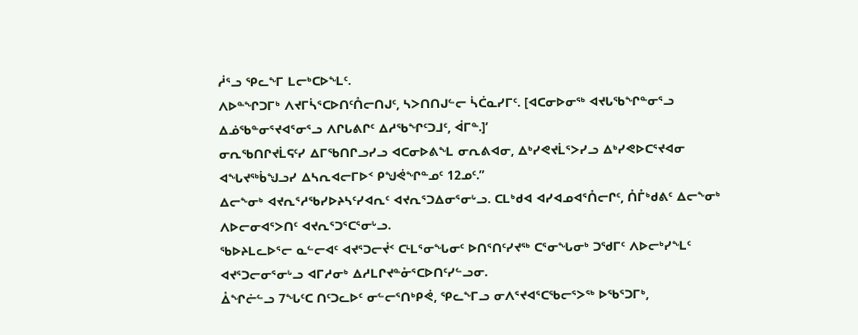ᓲᕐᓗ ᕿᓚᖕᒥ ᒪᓕᒃᑕᐅᖕᒪᑦ.
ᐱᐅᓐᖏᑐᒥᒃ ᐱᔪᒥᓵᕐᑕᐅᑎᑦᑍᓕᑎᒍᑦ, ᓴᐳᑎᑎᒍᓪᓕ ᓵᑖᓇᓯᒥᑦ. [ᐊᑕᓂᐅᓂᖅ ᐊᔪᒐᖃᖏᓐᓂᕐᓗ ᐃᓅᖃᓐᓂᕐᔪᐊᕐᓂᕐᓗ ᐱᒋᒐᕕᒋᑦ ᐃᓱᖃᖏᑦᑐᒧᑦ, ᐋᒥᓐ.]’
ᓂᕆᖃᑎᒋᔪᒫᕋᑦᓯ ᐃᒥᖃᑎᒋᓗᓯᓗ ᐊᑕᓂᐅᕕᖕᒪ ᓂᕆᕕᐊᓂ, ᐃᒃᓯᕙᔪᒫᕐᐳᓯᓗ ᐃᒃᓯᕙᐅᑕᕐᔪᐊᓂ ᐊᖓᔪᖅᑳᖑᓗᓯ ᐃᓴᕆᐊᓕᒥᐅᑉ ᑭᖑᕚᖏᓐᓄᑦ 12ᓄᑦ.”
ᐃᓕᖕᓂᒃ ᐊᔪᕆᕐᓱᖃᓯᐅᔨᓴᑦᓯᐊᕆᑦ ᐊᔪᕆᕐᑐᐃᓂᕐᓂᒡᓗ. ᑕᒪᒃᑯᐊ ᐊᓯᐊᓄᐊᕐᑍᓕᒋᑦ, ᑍᒤᒃᑯᕕᑦ ᐃᓕᖕᓂᒃ ᐱᐅᓕᓂᐊᕐᐳᑎᑦ ᐊᔪᕆᕐᑐᕐᑕᕐᓂᒡᓗ.
ᖃᐅᔨᒪᓚᐅᕐᓕ ᓇᓪᓕᐊᑦ ᐊᔪᕐᑐᓕᔫᑉ ᑕᒻᒪᕐᓂᖓᓂᑦ ᐅᑎᕐᑎᑦᓯᔪᖅ ᑕᕐᓂᖓᓂᒃ ᑐᖁᒥᑦ ᐱᐅᓕᒃᓯᖕᒪᑦ ᐊᔪᕐᑐᓕᓂᕐᓂᒡᓗ ᐊᒥᓱᓂᒃ ᐃᓱᒪᒋᔪᓐᓁᕐᑕᐅᑎᑦᓯᓪᓗᓂ.
ᐂᖏᓖᓪᓗ 7ᖓᑦᑕ ᑎᑦᑐᓚᐅᑦ ᓂᓪᓕᕐᑎᒃᑭᕚ, ᕿᓚᖕᒥᓗ ᓂᐱᕐᔪᐊᕐᑕᖃᓕᕐᐳᖅ ᐅᖃᕐᑐᒥᒃ,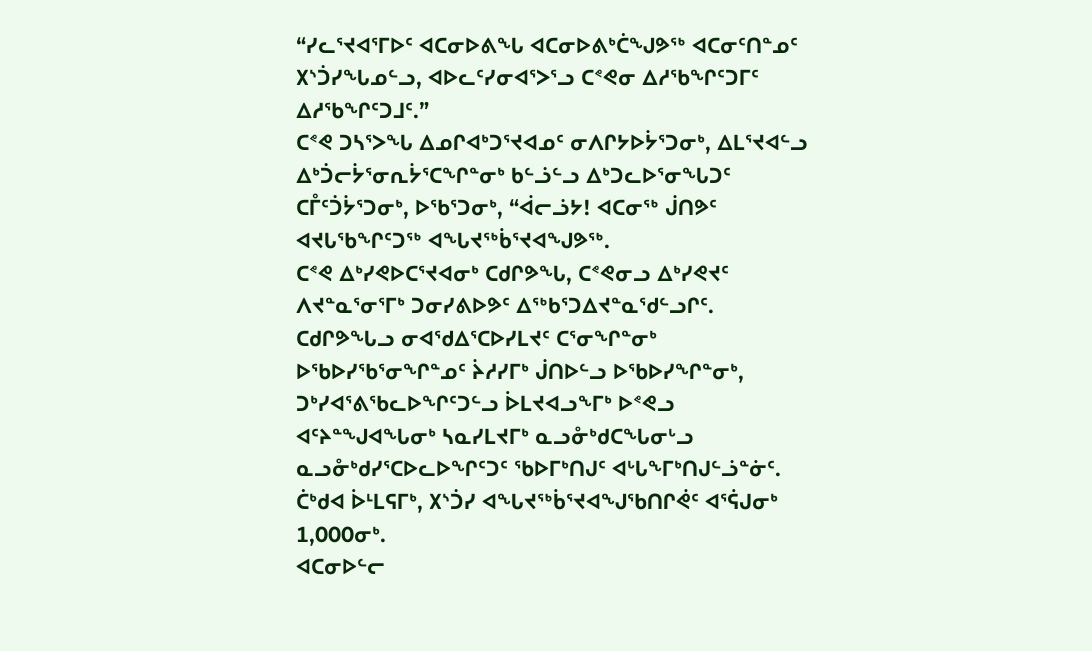“ᓯᓚᕐᔪᐊᕐᒥᐅᑦ ᐊᑕᓂᐅᕕᖓ ᐊᑕᓂᐅᕕᒃᑖᖑᕗᖅ ᐊᑕᓂᑦᑎᓐᓄᑦ ᙭ᔅᑑᓯᖓᓄᓪᓗ, ᐊᐅᓚᑦᓯᓂᐊᕐᐳᕐᓗ ᑕᕝᕙᓂ ᐃᓱᖃᖏᑦᑐᒥᑦ ᐃᓱᖃᖏᑦᑐᒧᑦ.”
ᑕᕝᕙ ᑐᓴᕐᐳᖓ ᐃᓄᒋᐊᒃᑐᕐᔪᐊᓄᑦ ᓂᐱᒋᔭᐅᔮᕐᑐᓂᒃ, ᐃᒪᕐᔪᐊᓪᓗ ᐃᒃᑑᓕᔮᕐᓂᕆᔮᕐᑕᖏᓐᓂᒃ ᑲᓪᓘᓪᓗ ᐃᒃᑐᓚᐅᕐᓂᖓᑐᑦ ᑕᒤᑦᑑᔮᕐᑐᓂᒃ, ᐅᖃᕐᑐᓂᒃ, “ᐋᓕᓘᔭ! ᐊᑕᓂᖅ ᒎᑎᕗᑦ ᐊᔪᒐᖃᖏᑦᑐᖅ ᐊᖓᔪᖅᑳᕐᔪᐊᖑᕗᖅ.
ᑕᕝᕙ ᐃᒃᓯᕙᐅᑕᕐᔪᐊᓂᒃ ᑕᑯᒋᕗᖓ, ᑕᕝᕙᓂᓗ ᐃᒃᓯᕙᔪᑦ ᐱᔪᓐᓇᕐᓂᕐᒥᒃ ᑐᓂᓯᕕᐅᕗᑦ ᐃᖅᑲᕐᑐᐃᔪᓐᓇᖁᓪᓗᒋᑦ. ᑕᑯᒋᕗᖓᓗ ᓂᐊᖁᐃᕐᑕᐅᓯᒪᔪᑦ ᑕᕐᓂᖏᓐᓂᒃ ᐅᖃᐅᓯᖃᕐᓂᖏᓐᓄᑦ ᔩᓱᓯᒥᒃ ᒎᑎᐅᓪᓗ ᐅᖃᐅᓯᖏᓐᓂᒃ, ᑐᒃᓯᐊᕐᕕᖃᓚᐅᖏᑦᑐᓪᓗ ᐆᒪᔪᐊᓗᖕᒥᒃ ᐅᕝᕙᓗ ᐊᑦᔨᓐᖑᐊᖓᓂᒃ ᓴᓇᓯᒪᔪᒥᒃ ᓇᓗᓁᒃᑯᑕᖓᓂᒡᓗ ᓇᓗᓁᒃᑯᓯᕐᑕᐅᓚᐅᖏᑦᑐᑦ ᖃᐅᒥᒃᑎᒍᑦ ᐊᒡᒐᖕᒥᒃᑎᒍᓪᓘᓐᓃᑦ. ᑖᒃᑯᐊ ᐆᒻᒪᕋᒥᒃ, ᙭ᔅᑑᓯ ᐊᖓᔪᖅᑳᕐᔪᐊᖑᖃᑎᒋᕚᑦ ᐊᕐᕌᒍᓂᒃ 1,000ᓂᒃ.
ᐊᑕᓂᐅᓪᓕ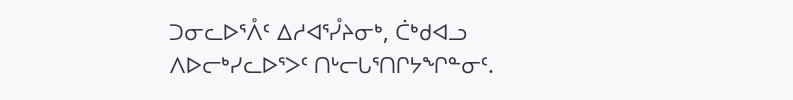ᑐᓂᓚᐅᕐᐰᑦ ᐃᓱᐊᕐᓮᔨᓂᒃ, ᑖᒃᑯᐊᓗ ᐱᐅᓕᒃᓯᓚᐅᕐᐳᑦ ᑎᒡᓕᒐᕐᑎᒋᔭᖏᓐᓂᑦ.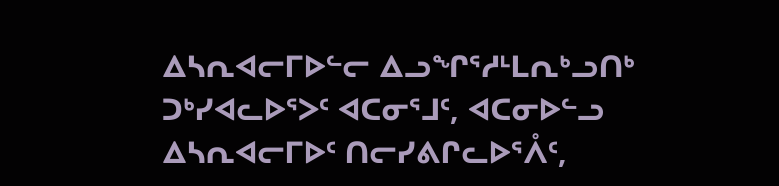ᐃᓴᕆᐊᓕᒥᐅᓪᓕ ᐃᓗᖏᕐᓱᒻᒪᕆᒃᓗᑎᒃ ᑐᒃᓯᐊᓚᐅᕐᐳᑦ ᐊᑕᓂᕐᒧᑦ, ᐊᑕᓂᐅᓪᓗ ᐃᓴᕆᐊᓕᒥᐅᑦ ᑎᓕᓯᕕᒋᓚᐅᕐᐰᑦ,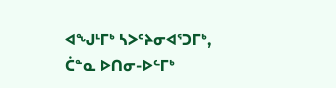ᐊᖑᒻᒥᒃ ᓴᐳᑦᔨᓂᐊᕐᑐᒥᒃ, ᑖᓐᓇ ᐅᑎᓂ-ᐅᓪᒥᒃ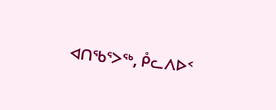ᐊᑎᖃᕐᐳᖅ, ᑬᓚᐱᐅᑉ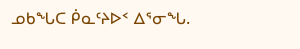ᓄᑲᖓᑕ ᑮᓇᑦᔨᐅᑉ ᐃᕐᓂᖓ.